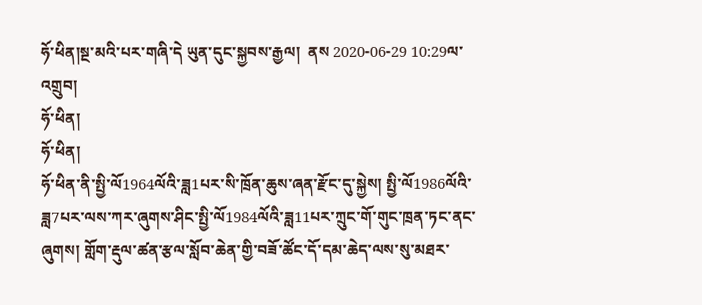ཧོ་ཕིན།སྔ་མའི་པར་གཞི་དེ ཡུན་དུང་སྐྱབས་རྒྱལ།  ནས 2020-06-29 10:29ལ་འགྲུབ།
ཧོ་ཕིན།
ཧོ་ཕིན།
ཧོ་ཕིན་ནི་སྤྱི་ལོ1964ལོའི་ཟླ1པར་སི་ཁྲོན་ཆུས་ཞན་རྫོང་དུ་སྐྱེས། སྤྱི་ལོ1986ལོའི་ཟླ7པར་ལས་ཀར་ཞུགས་ཤིང་སྤྱི་ལོ1984ལོའི་ཟླ11པར་ཀྲུང་གོ་གུང་ཁྲན་ཏང་ནང་ཞུགས། གློག་རྡུལ་ཚན་རྩལ་སློབ་ཆེན་གྱི་བཟོ་ཚོང་དོ་དམ་ཆེད་ལས་སུ་མཐར་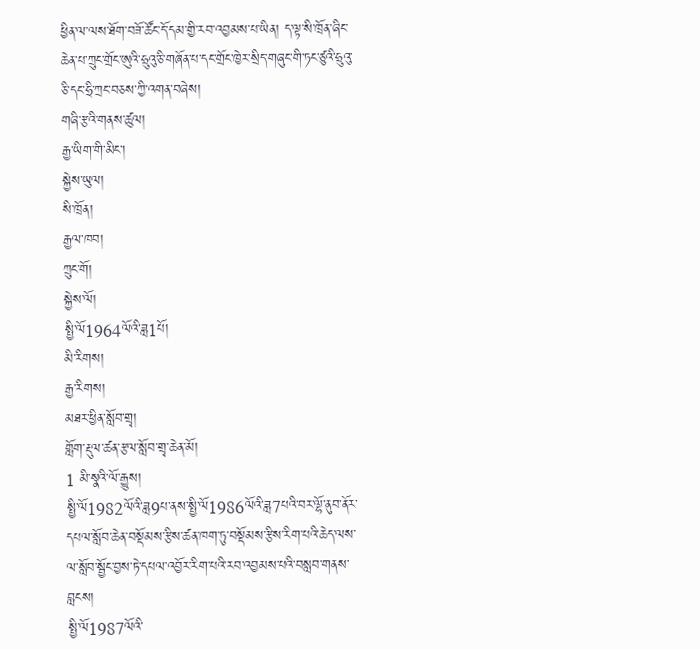ཕྱིན་ལ་ལས་ཐོག་བཟོ་ཚོང་དོ་དམ་གྱི་རབ་འབྱམས་པ་ཡིན། ད་ལྟ་སི་ཁྲོན་ཞིང་ཆེན་པ་ཀྲུང་གྲོང་ཨུའི་ཧྲུའུ་ཅི་གཞོན་པ་དང་གྲོང་ཁྱེར་སྲིད་གཞུང་གི་ཏང་ཙུའི་ཧྲུའུ་ཅི་དང་ཧྲི་ཀྲང་བཅས་ཀྱི་འགན་བཞེས།
གཞི་རྩའི་གནས་ཚུལ།
རྒྱ་ཡིག་གི་མིང་།
སྐྱེས་ཡུལ།
སི་ཁྲོན།
རྒྱལ་ཁབ།
ཀྲུང་གོ།
སྐྱེས་ལོ།
སྤྱི་ལོ1964ལོའི་ཟླ1པོ།
མི་རིགས།
རྒྱ་རིགས།
མཐར་ཕྱིན་སློབ་གྲྭ།
གློག་རྡུལ་ཚན་རྩལ་སློབ་གྲྭ་ཆེན་མོ།
1 མི་སྣའི་ལོ་རྒྱུས།
སྤྱི་ལོ1982ལོའི་ཟླ9པ་ནས་སྤྱི་ལོ1986ལོའི་ཟླ7པའི་བར་ལྷོ་ནུབ་ནོར་དཔལ་སློབ་ཆེན་བསྡོམས་རྩིས་ཚན་ཁག་ཏུ་བསྡོམས་རྩིས་རིག་པའི་ཆེད་ལས་ལ་སློབ་སྦྱོང་བྱས་ཏེ་དཔལ་འབྱོར་རིག་པའི་རབ་འབྱམས་པའི་བསླབ་གནས་བླངས།
སྤྱི་ལོ1987ལོའི་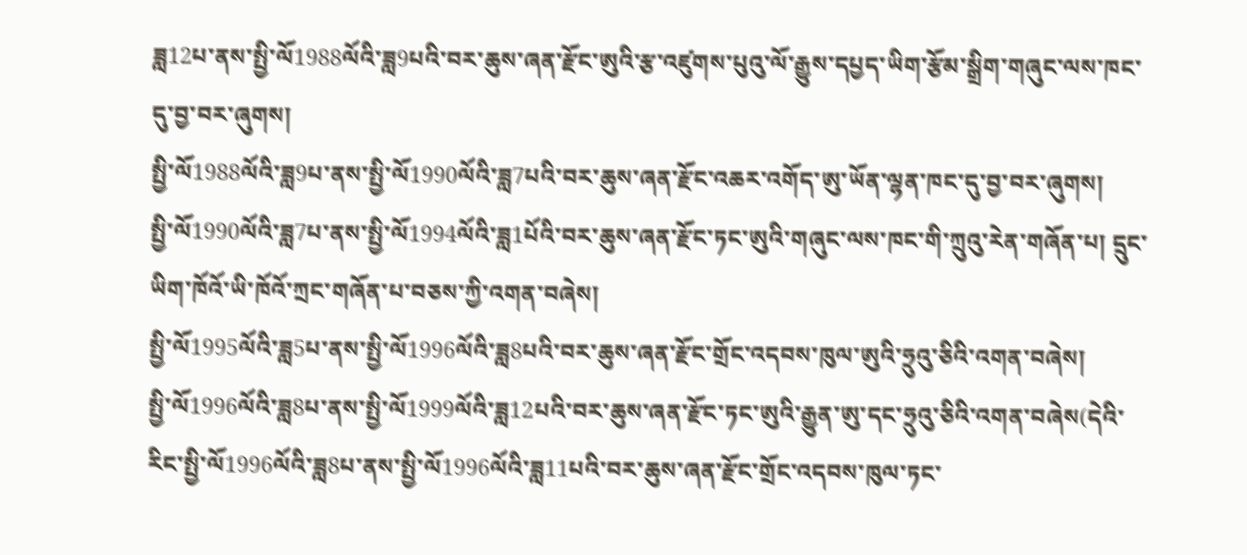ཟླ12པ་ནས་སྤྱི་ལོ1988ལོའི་ཟླ9པའི་བར་ཆུས་ཞན་རྫོང་ཨུའི་རྩ་འཛུགས་པུའུ་ལོ་རྒྱུས་དཔྱད་ཡིག་རྩོམ་སྒྲིག་གཞུང་ལས་ཁང་དུ་བྱ་བར་ཞུགས།
སྤྱི་ལོ1988ལོའི་ཟླ9པ་ནས་སྤྱི་ལོ1990ལོའི་ཟླ7པའི་བར་ཆུས་ཞན་རྫོང་འཆར་འགོད་ཨུ་ཡོན་ལྷན་ཁང་དུ་བྱ་བར་ཞུགས།
སྤྱི་ལོ1990ལོའི་ཟླ7པ་ནས་སྤྱི་ལོ1994ལོའི་ཟླ1པོའི་བར་ཆུས་ཞན་རྫོང་ཏང་ཨུའི་གཞུང་ལས་ཁང་གི་ཀྲུའུ་རེན་གཞོན་པ། དྲུང་ཡིག་ཁོའོ་ཡི་ཁོའོ་ཀྲང་གཞོན་པ་བཅས་ཀྱི་འགན་བཞེས།
སྤྱི་ལོ1995ལོའི་ཟླ5པ་ནས་སྤྱི་ལོ1996ལོའི་ཟླ8པའི་བར་ཆུས་ཞན་རྫོང་གྲོང་འདབས་ཁུལ་ཨུའི་ཧྲུའུ་ཅིའི་འགན་བཞེས།
སྤྱི་ལོ1996ལོའི་ཟླ8པ་ནས་སྤྱི་ལོ1999ལོའི་ཟླ12པའི་བར་ཆུས་ཞན་རྫོང་ཏང་ཨུའི་རྒྱུན་ཨུ་དང་ཧྲུའུ་ཅིའི་འགན་བཞེས(དེའི་རིང་སྤྱི་ལོ1996ལོའི་ཟླ8པ་ནས་སྤྱི་ལོ1996ལོའི་ཟླ11པའི་བར་ཆུས་ཞན་རྫོང་གྲོང་འདབས་ཁུལ་ཏང་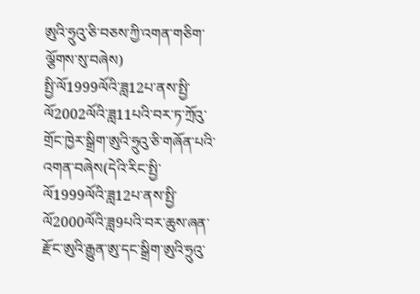ཨུའི་ཧྲུའུ་ཅི་བཅས་ཀྱི་འགན་གཅིག་ལྕོགས་སུ་བཞེས)
སྤྱི་ལོ1999ལོའི་ཟླ12པ་ནས་སྤྱི་ལོ2002ལོའི་ཟླ11པའི་བར་ཏ་ཀྲོའུ་གྲོང་ཁྱེར་སྒྲིག་ཨུའི་ཧྲུའུ་ཅི་གཞོན་པའི་འགན་བཞེས(དེའི་རིང་སྤྱི་ལོ1999ལོའི་ཟླ12པ་ནས་སྤྱི་ལོ2000ལོའི་ཟླ9པའི་བར་ཆུས་ཞན་རྫོང་ཨུའི་རྒྱུན་ཨུ་དང་སྒྲིག་ཨུའི་ཧྲུའུ་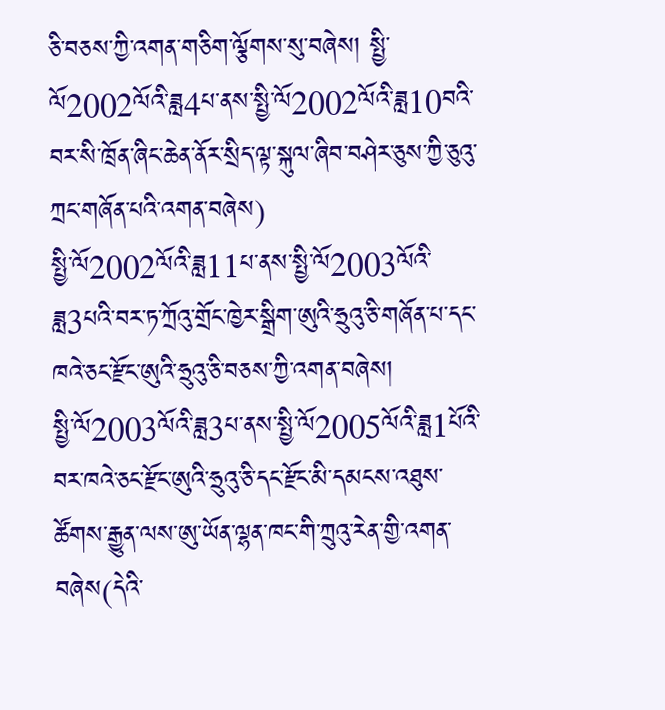ཅི་བཅས་ཀྱི་འགན་གཅིག་ལྕོགས་སུ་བཞེས། སྤྱི་ལོ2002ལོའི་ཟླ4པ་ནས་སྤྱི་ལོ2002ལོའི་ཟླ10བའི་བར་སི་ཁྲོན་ཞིང་ཆེན་ནོར་སྲིད་ལྟ་སྐུལ་ཞིབ་བཤེར་ཅུས་ཀྱི་ཅུའུ་ཀྲང་གཞོན་པའི་འགན་བཞེས)
སྤྱི་ལོ2002ལོའི་ཟླ11པ་ནས་སྤྱི་ལོ2003ལོའི་ཟླ3པའི་བར་ཏ་ཀྲོའུ་གྲོང་ཁྱེར་སྒྲིག་ཨུའི་ཧྲུའུ་ཅི་གཞོན་པ་དང་ཁའེ་ཅང་རྫོང་ཨུའི་ཧྲུའུ་ཅི་བཅས་ཀྱི་འགན་བཞེས།
སྤྱི་ལོ2003ལོའི་ཟླ3པ་ནས་སྤྱི་ལོ2005ལོའི་ཟླ1པོའི་བར་ཁའེ་ཅང་རྫོང་ཨུའི་ཧྲུའུ་ཅི་དང་རྫོང་མི་དམངས་འཐུས་ཚོགས་རྒྱུན་ལས་ཨུ་ཡོན་ལྷན་ཁང་གི་ཀྲུའུ་རེན་གྱི་འགན་བཞེས(དེའི་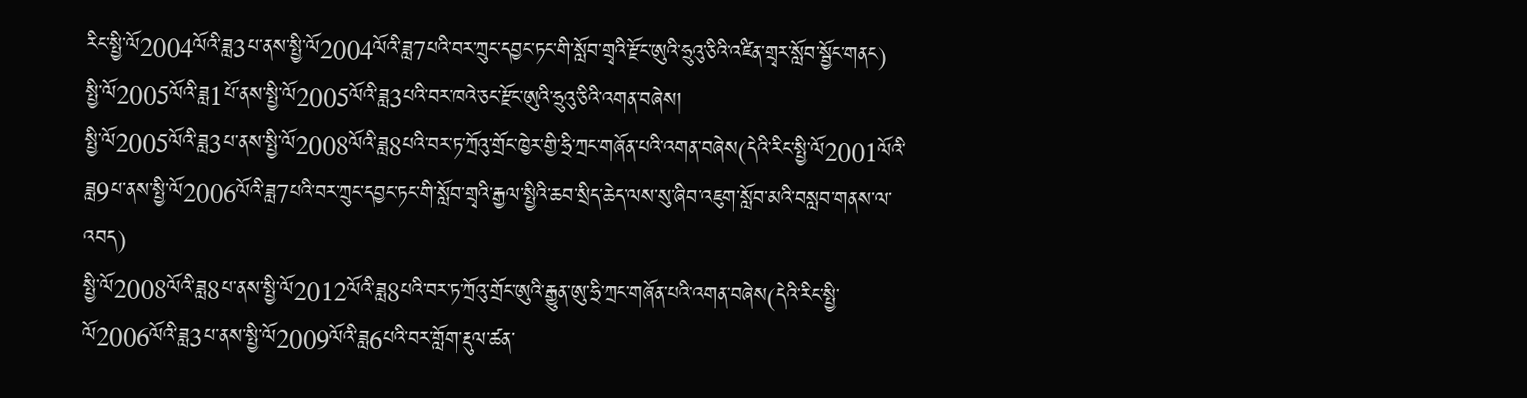རིང་སྤྱི་ལོ2004ལོའི་ཟླ3པ་ནས་སྤྱི་ལོ2004ལོའི་ཟླ7པའི་བར་ཀྲུང་དབྱང་ཏང་གི་སློབ་གྲྭའི་རྫོང་ཨུའི་ཧྲུའུ་ཅིའི་འཛིན་གྲྭར་སློབ་སྦྱོང་གནང)
སྤྱི་ལོ2005ལོའི་ཟླ1པོ་ནས་སྤྱི་ལོ2005ལོའི་ཟླ3པའི་བར་ཁའེ་ཅང་རྫོང་ཨུའི་ཧྲུའུ་ཅིའི་འགན་བཞེས།
སྤྱི་ལོ2005ལོའི་ཟླ3པ་ནས་སྤྱི་ལོ2008ལོའི་ཟླ8པའི་བར་ཏ་ཀྲོའུ་གྲོང་ཁྱེར་གྱི་ཧྲི་ཀྲང་གཞོན་པའི་འགན་བཞེས(དེའི་རིང་སྤྱི་ལོ2001ལོའི་ཟླ9པ་ནས་སྤྱི་ལོ2006ལོའི་ཟླ7པའི་བར་ཀྲུང་དབྱང་ཏང་གི་སློབ་གྲྭའི་རྒྱལ་སྤྱིའི་ཆབ་སྲིད་ཆེད་ལས་སུ་ཞིབ་འཇུག་སློབ་མའི་བསླབ་གནས་ལ་འབད)
སྤྱི་ལོ2008ལོའི་ཟླ8པ་ནས་སྤྱི་ལོ2012ལོའི་ཟླ8པའི་བར་ཏ་ཀྲོའུ་གྲོང་ཨུའི་རྒྱུན་ཨུ་ཧྲི་ཀྲང་གཞོན་པའི་འགན་བཞེས(དེའི་རིང་སྤྱི་ལོ2006ལོའི་ཟླ3པ་ནས་སྤྱི་ལོ2009ལོའི་ཟླ6པའི་བར་གློག་རྡུལ་ཚན་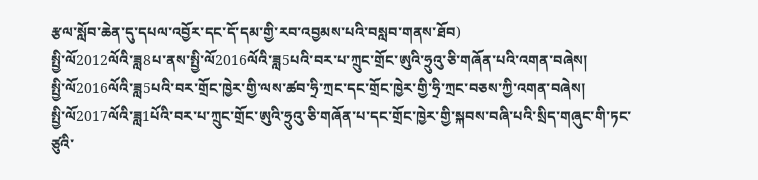རྩལ་སློབ་ཆེན་དུ་དཔལ་འབྱོར་དང་དོ་དམ་གྱི་རབ་འབྱམས་པའི་བསླབ་གནས་ཐོབ)
སྤྱི་ལོ2012ལོའི་ཟླ8པ་ནས་སྤྱི་ལོ2016ལོའི་ཟླ5པའི་བར་པ་ཀྲུང་གྲོང་ཨུའི་ཧྲུའུ་ཅི་གཞོན་པའི་འགན་བཞེས།
སྤྱི་ལོ2016ལོའི་ཟླ5པའི་བར་གྲོང་ཁྱེར་གྱི་ལས་ཚབ་ཧྲི་ཀྲང་དང་གྲོང་ཁྱེར་གྱི་ཧྲི་ཀྲང་བཅས་ཀྱི་འགན་བཞེས།
སྤྱི་ལོ2017ལོའི་ཟླ1པོའི་བར་པ་ཀྲུང་གྲོང་ཨུའི་ཧྲུའུ་ཅི་གཞོན་པ་དང་གྲོང་ཁྱེར་གྱི་སྐབས་བཞི་པའི་སྲིད་གཞུང་གི་ཏང་ཙུའི་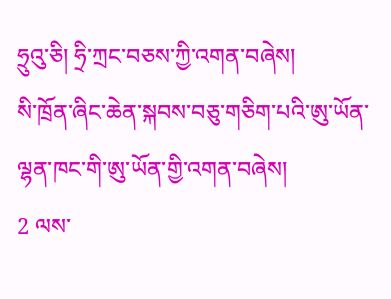ཧྲུའུ་ཅི། ཧྲི་ཀྲང་བཅས་ཀྱི་འགན་བཞེས།
སི་ཁྲོན་ཞིང་ཆེན་སྐབས་བཅུ་གཅིག་པའི་ཨུ་ཡོན་ལྷན་ཁང་གི་ཨུ་ཡོན་གྱི་འགན་བཞེས།
2 ལས་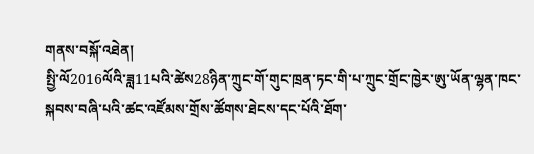གནས་བསྐོ་འཐེན།
སྤྱི་ལོ2016ལོའི་ཟླ11པའི་ཚེས28ཉིན་ཀྲུང་གོ་གུང་ཁྲན་ཏང་གི་པ་ཀྲུང་གྲོང་ཁྱེར་ཨུ་ཡོན་ལྷན་ཁང་སྐབས་བཞི་པའི་ཚང་འཛོམས་གྲོས་ཚོགས་ཐེངས་དང་པོའི་ཐོག་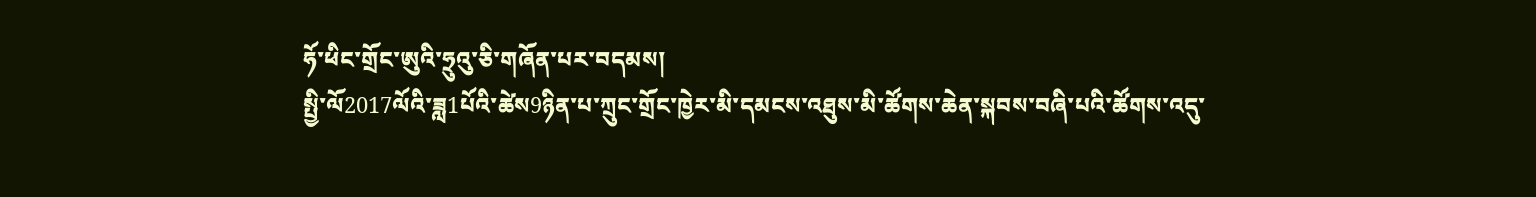ཧོ་ཕིང་གྲོང་ཨུའི་ཧྲུའུ་ཅི་གཞོན་པར་བདམས།
སྤྱི་ལོ2017ལོའི་ཟླ1པོའི་ཚེས9ཉིན་པ་ཀྲུང་གྲོང་ཁྱེར་མི་དམངས་འཐུས་མི་ཚོགས་ཆེན་སྐབས་བཞི་པའི་ཚོགས་འདུ་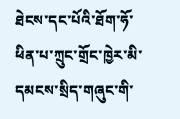ཐེངས་དང་པོའི་ཐོག་ཧོ་ཕིན་པ་ཀྲུང་གྲོང་ཁྱེར་མི་དམངས་སྲིད་གཞུང་གི་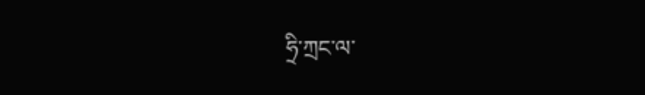ཧྲི་ཀྲང་ལ་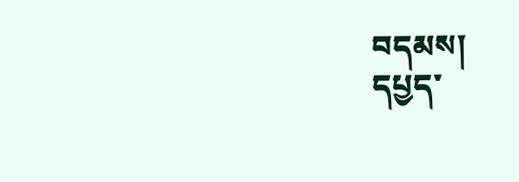བདམས།
དཔྱད་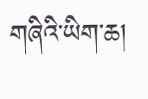གཞིའི་ཡིག་ཆ།